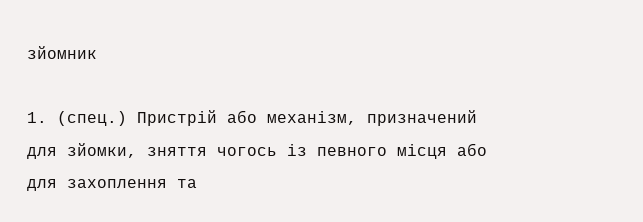зйомник

1. (спец.) Пристрій або механізм, призначений для зйомки, зняття чогось із певного місця або для захоплення та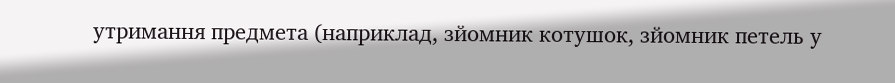утримання предмета (наприклад, зйомник котушок, зйомник петель у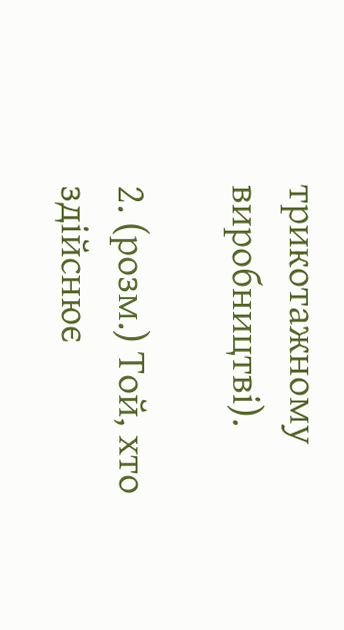трикотажному виробництві).

2. (розм.) Той, хто здійснює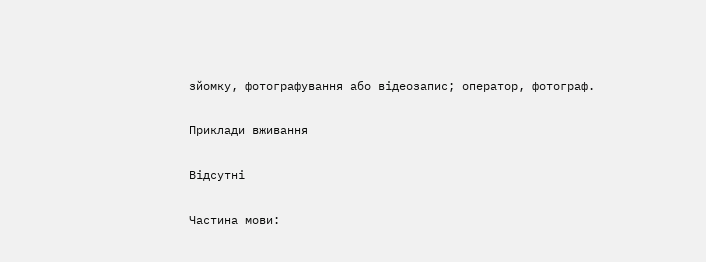зйомку, фотографування або відеозапис; оператор, фотограф.

Приклади вживання

Відсутні

Частина мови: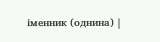іменник (однина) |